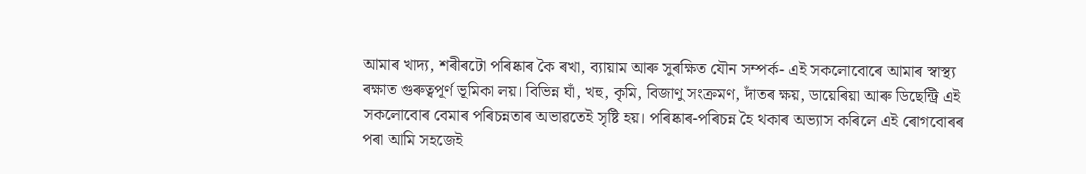আমাৰ খাদ্য, শৰীৰটো পৰিষ্কাৰ কৈ ৰখা, ব্যায়াম আৰু সুৰক্ষিত যৌন সম্পৰ্ক- এই সকলোবোৰে আমাৰ স্বাস্থ্য ৰক্ষাত গুৰুত্বপূৰ্ণ ভূমিকা লয়। বিভিন্ন ঘাঁ, খহু, কৃমি, বিজাণু সংক্ৰমণ, দাঁতৰ ক্ষয়, ডায়েৰিয়া আৰু ডিছেন্ট্ৰি এই সকলোবোৰ বেমাৰ পৰিচন্নতাৰ অভাৱতেই সৃষ্টি হয়। পৰিষ্কাৰ-পৰিচন্ন হৈ থকাৰ অভ্যাস কৰিলে এই ৰোগবোৰৰ পৰা আমি সহজেই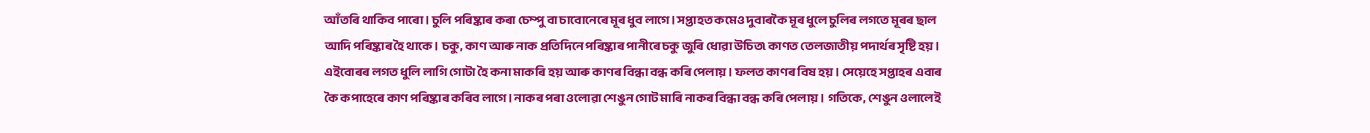আঁতৰি থাকিব পাৰো। চুলি পৰিষ্কাৰ কৰা চেম্পু বা চাবোনেৰে মূৰ ধুব লাগে। সপ্তাহত কমেও দুবাৰকৈ মূৰ ধুলে চুলিৰ লগতে মূৰৰ ছাল আদি পৰিষ্কাৰ হৈ থাকে। চকু, কাণ আৰু নাক প্ৰতিদিনে পৰিষ্কাৰ পানীৰে চকু জুৰি ধোৱা উচিত৷ কাণত তেলজাতীয় পদাৰ্থৰ সৃষ্টি হয়। এইবোৰৰ লগত ধুলি লাগি গোটা হৈ কনা মাকৰি হয় আৰু কাণৰ বিন্ধা বন্ধ কৰি পেলায়। ফলত কাণৰ বিষ হয়। সেয়েহে সপ্তাহৰ এবাৰ কৈ কপাহেৰে কাণ পৰিষ্কাৰ কৰিব লাগে। নাকৰ পৰা ওলোৱা শেঙুন গোট মাৰি নাকৰ বিন্ধা বন্ধ কৰি পেলায়। গতিকে, শেঙুন ওলালেই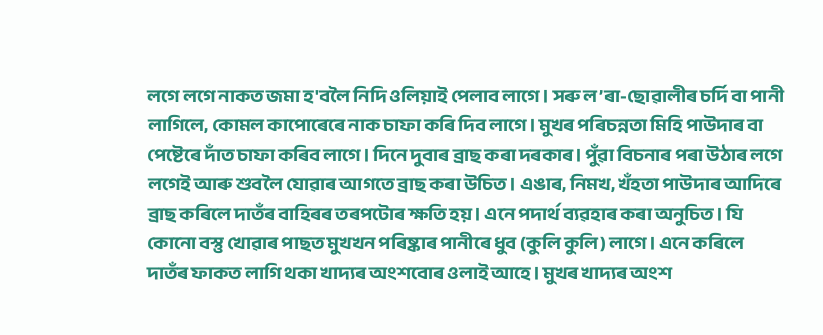লগে লগে নাকত জমা হ'বলৈ নিদি ওলিয়াই পেলাব লাগে। সৰু ল’ৰা-ছোৱালীৰ চৰ্দি বা পানী লাগিলে, কোমল কাপোৰেৰে নাক চাফা কৰি দিব লাগে। মুখৰ পৰিচন্নতা মিহি পাউদাৰ বা পেষ্টেৰে দাঁত চাফা কৰিব লাগে। দিনে দুবাৰ ব্ৰাছ কৰা দৰকাৰ। পুঁৱা বিচনাৰ পৰা উঠাৰ লগে লগেই আৰু শুবলৈ যোৱাৰ আগতে ব্ৰাছ কৰা উচিত। এঙাৰ, নিমখ, খঁহতা পাউদাৰ আদিৰে ব্ৰাছ কৰিলে দাতঁৰ বাহিৰৰ তৰপটোৰ ক্ষতি হয়। এনে পদাৰ্থ ব্যৱহাৰ কৰা অনুচিত। যি কোনো বস্তু খোৱাৰ পাছত মুখখন পৰিষ্কাৰ পানীৰে ধুব (কুলি কুলি) লাগে। এনে কৰিলে দাতঁৰ ফাকত লাগি থকা খাদ্যৰ অংশবোৰ ওলাই আহে। মুখৰ খাদ্যৰ অংশ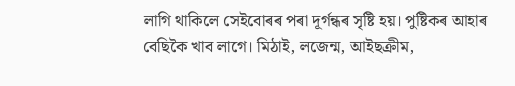লাগি থাকিলে সেইবোৰৰ পৰা দূৰ্গন্ধৰ সৃষ্টি হয়। পুষ্টিকৰ আহাৰ বেছিকৈ খাব লাগে। মিঠাই, লজেন্ম, আইছক্ৰীম,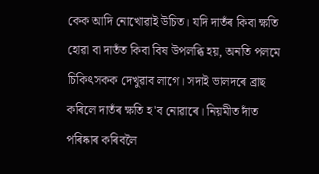কেক আদি নোখোৱাই উচিত। যদি দাতঁৰ কিবা ক্ষতি হোৱা বা দাতঁত কিবা বিষ উপলব্ধি হয়, অনতি পলমে চিকিৎসকক দেখুৱাব লাগে। সদাই ভালদৰে ব্ৰাছ কৰিলে দাতঁৰ ক্ষতি হ'ব নোৱাৰে। নিয়মীত দাঁত পৰিষ্কাৰ কৰিবলৈ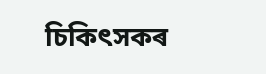চিকিৎসকৰ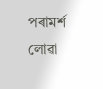পৰামৰ্শ লোৱা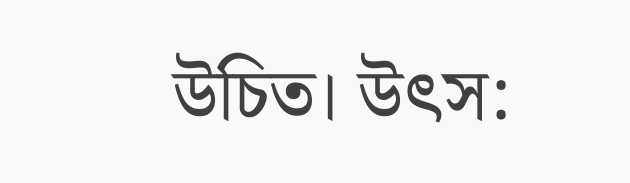উচিত। উৎস: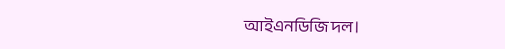আইএনডিজি দল।